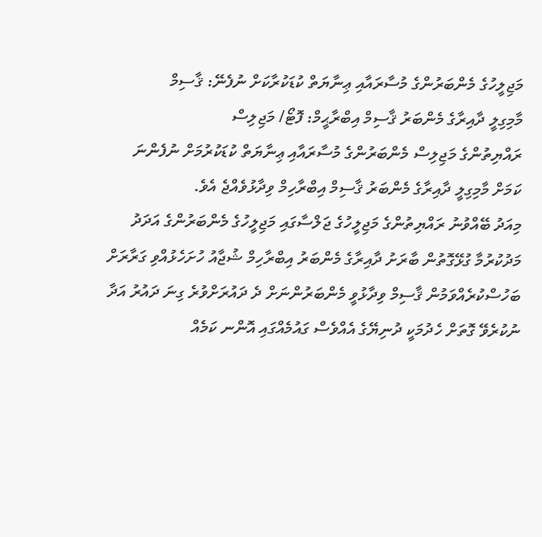މަޖިލީހުގެ މެންބަރުންގެ މުސާރައާއި ޢިނާޔަތް ކުޑަކުރާކަށް ނުފެނޭ: ޤާސިމް
މާމިގިލީ ދާއިރާގެ މެންބަރު ޤާސިމް އިބްރާޙީމް: ފޮޓޯ/ މަޖިލިސް
ރައްޔިތުންގެ މަޖިލިސް މެންބަރުންގެ މުސާރައާއި ޢިނާޔަތް ކުޑަކުރުމަށް ނުފެންނަ ކަމަށް މާމިގިލީ ދާއިރާގެ މެންބަރު ޤާސިމް އިބްރާހިމް ވިދާޅުވެއްޖެ އެވެ.
މިއަދު ބޭއްވުނު ރައްޔިތުންގެ މަޖިލީހުގެ ޖަލްސާގައި މަޖިލީހުގެ މެންބަރުންގެ އަދަދު މަދުކުރުމާ ގުޅޭގޮތުން ބާރަށު ދާއިރާގެ މެންބަރު އިބްރާހިމް ޝުޖާއު ހުށަހެޅުއްވި ގަރާރަށް ބަހުސްކުރެއްވަމުން ޤާސިމް ވިދާޅުވީ މެންބަރުންނަށް ދެ ދައުރަށްވުރެ ގިނަ ދައުރު އަދާ ނުކުރެވޭ ގޮތަށް ހެދުމަކީ ދުނިޔޭގެ އެއްވެސް ގައުމެއްގައި އޮންނ ކަމެއް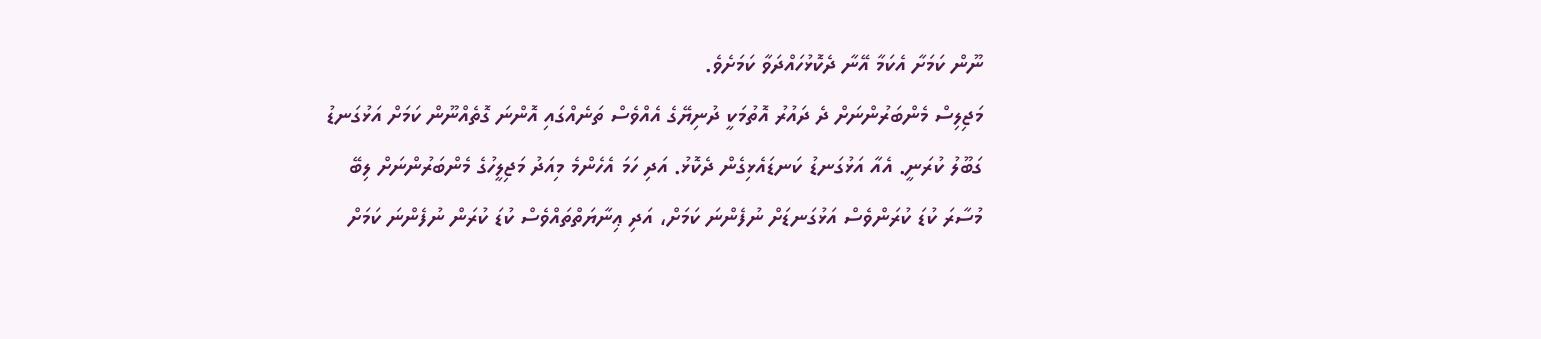ނޫން ކަމަށާ އެކަމާ އޭނާ ދެކޮޅުހައްދަވާ ކަމަށެވެ.
މަޖިލިސް މެންބަރުންނަށް ދެ ދައުރު އޮތުމަކީ ދުނިޔޭގެ އެއްވެސް ތަނެއްގައި އޮންނަ ގޮތެއްނޫން ކަމަށް އަޅުގަނޑު ގަބޫލު ކުރަނީ. އެއާ އަޅުގަނޑު ކަނޑައެޅިގެން ދެކޮޅު. އަދި ހަމަ އެހެންމެ މިއަދު މަޖިލީހުގެ މެންބަރުންނަށް ލިބޭ މުސާރަ ކުޑަ ކުރަންވެސް އަޅުގަނޑަށް ނުފެންނަ ކަމަށް، އަދި ޢިނާޔަތްތައްވެސް ކުޑަ ކުރަން ނުފެންނަ ކަމަށް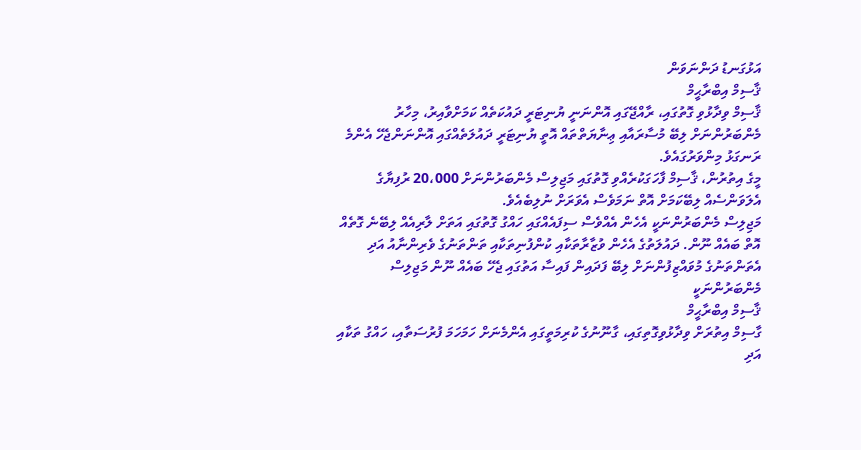އަޅުގަނޑު ދަންނަވަން
ޤާސިމް އިބްރާޙީމް
ޤާސިމް ވިދާޅުވި ގޮތުގައި، ރާއްޖޭގައި އޮންނަނީ ޔުނިޓަރީ ދައުކަތެއް ކަމަށްވާއިރު، މިހާރު މެންބަރުންނަށް ލިބޭ މުސާރައާއި ޢިނާޔަތްތައް އޮތީ ޔުނިޓަރީ ދައުލަތެއްގައި އޮންނަންޖެހޭ އެންމެ ރަނގަޅު މިންވަރުގައެވެ.
މީގެ އިތުރުން، ޤާސިމް ފާހަގަކުރެއްވި ގޮތުގައި މަޖިލިސް މެންބަރުންނަށް 20،000 ރުފިޔާގެ އެލަވަންސެއް ލިބޭކަމަށް އޮތް ނަމަވެސް އެވަރަށް ނުލިބެއެވެ.
މަޖިލިސް މެންބަރުންނަކީ އެހެން އެއްވެސް ސިފައެއްގައި ހައްގު ގޮތުގައި އަތަށް ލާރިއެއް ލިބޭނެ ގޮތެއް އޮތް ބައެއް ނޫން. ދައުލަތުގެ އެހެން ވުޒާރާތަކާއި ކުންފުނިތަކާއި ތަންތަނުގެ ވެރިންނާއު އަދި އެތަންތަނުގެ މުވައްޒިފުންނަށް ލިބޭ ފަދައިން ފައިސާ އަތުގައި ޖެހޭ ބައެއް ނޫން މަޖިލިސް މެންބަރުންނަކީ
ޤާސިމް އިބްރާޙީމް
ގާސިމް އިތުރަށް ވިދާޅުވިގޮތިގައި، ގާނޫނުގެ ކުރިމަތީގައި އެންމެނަށް ހަމަހަމަ ފުރުސަތާއި، ހައްގު ތަކާއި އަދި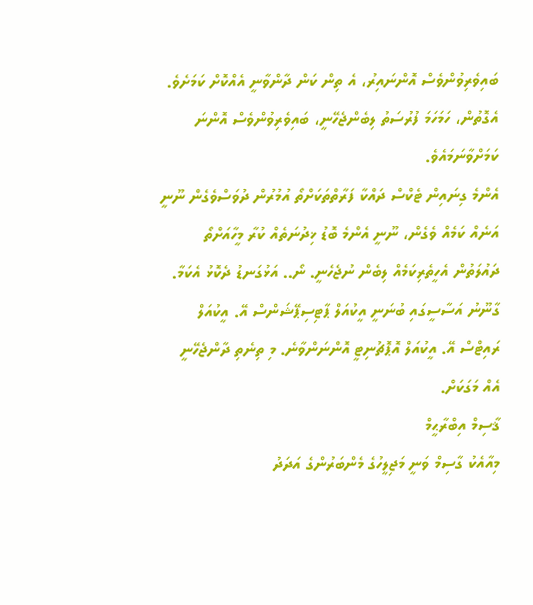ބައިވެރިވުންވެސް އޮންނައިރު، އެ ތިން ކަން ދާންވާނީ އެއްކޮށް ކަމަށެވެ. އެގޮތުން، ހަމަހަމަ ފުރުސަތު ލިބެންޖެހޭނީ، ބައިވެރިވުންވެސް އޮންނަ ކަމަށްވާނަމައެވެ.
އެންމެ ގިނައިން ޓެކްސް ދައްކާ ފަރާތްތަކަށްތޯ އުމުރުން ދުވަސްވެގެން ނޫނީ އަނެއް ކަމެއް ވެގެން، ނޫނީ އެންމެ ބޮޑު ޚިދުނަތެއް ކުރާ މީހާއަށްތޯ ދައުލަތުން އެހީތެރިކަމެއް ލިބެން ނުޖެހެނީ. ނޯ.. އަޅުގަނޑު ދެކޮޅު އެކަމާ. ގާނޫނު އަސާސީގައި ބުނަނީ އީކުއަލް ޕާޓިސިޕޭޝަންސް އޭ. އީކުއަލް ރައިޓްސް އޭ. އީކުއަލް އޮޕޮޗުނިޓީ އޮންނަންވާނެ. މި ތިނެތި ދާންޖެހޭނީ އެއް މަގަކަށް.
ޤާސިމް އިބްރާޙީމް
މިއާއެކު ގާސިމް ވަނީ މަޖިލީހުގެ މެންބަރުންގެ އަދަދު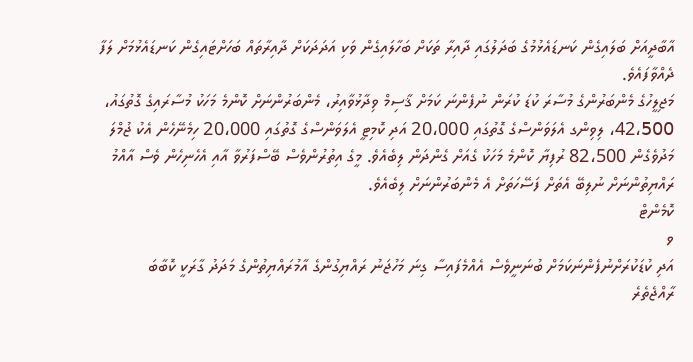އާބާދީއަށް ބަލައިގެން ކަނޑައެޅުމުގެ ބަދަލުގައި ދާއިރާ ތަކަށް ބަހާލައިގެން ވަކި އަދަދަކަށް ދާއިރާތައް ބަހަށްޓައިގެން ކަނޑައެޅުމަށް ލަފާ ދެއްވާފައެވެ.
މަޖިލީހުގެ މެންބަރުންގެ މުސާރަ ކުޑަ ކުރަން ނުފެންނަ ކަމަށް ޤާސިމް ވިދާޅުވާއިރު، މެންބަރުންނަށް ކޮންމެ މަހަކު މުސާރައިގެ ގޮތުގައު، 42،500، ލިވިންގ އެލަވަންސްގެ ގޮތުގައި 20،000 އަދި ކޮމިޓީ އެލަވަންސްގެ ގޮތުގައި 20،000 ހިމެނޭހެން އެކު ޖުމްލަ މަދުވެގެން 82،500 ރުފިޔާ ކޮންމެ މަހަކު ގެއަށް ގެންދަން ލިބެއެވެ. މީގެ އިތުރުންވެސް ބޭސްފަރުވާ އާއި އެހެނިހެން ވެސް އާއްމު ރައްޔިތުންނަށް ނުލިބޭ އެތަށް ފަސޭހަތަށް އެ މެންބަރުންނަށް ލިބެއެވެ.
ކޮމެންޓް
ވ
އަދި ކުޑަކުރަށްނުފެންނަކަމަށް ބުނަނީވެސް އެއްމެފައިސާ ގިނަ މަހުޖަނު ރައްޔިގުންގެ އާމުރައްޔިތުންގެ މަދަދު ގާރަކީ ކޮބާބަ
ރާއްޖެތެރެ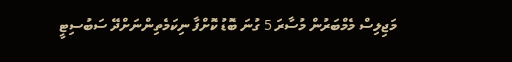މަޖިލިސް މެމްބަރުން މުސާރަ 5 ގުނަ ބޮޑު ކޮށްފާ ނިކަމެތިންނަށްދޭ ސަބުސިޓީ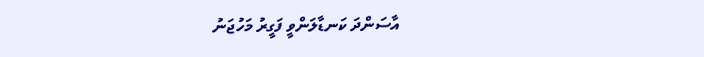އާސަންދަ ކަނޑާލަންވީ ފަގީރު މަހުޖަނު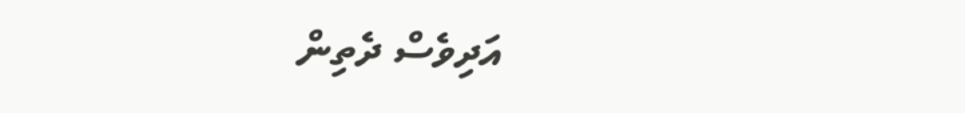އަދިވެސް ދެތިން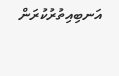އަނބިއިތުރުކުރަން